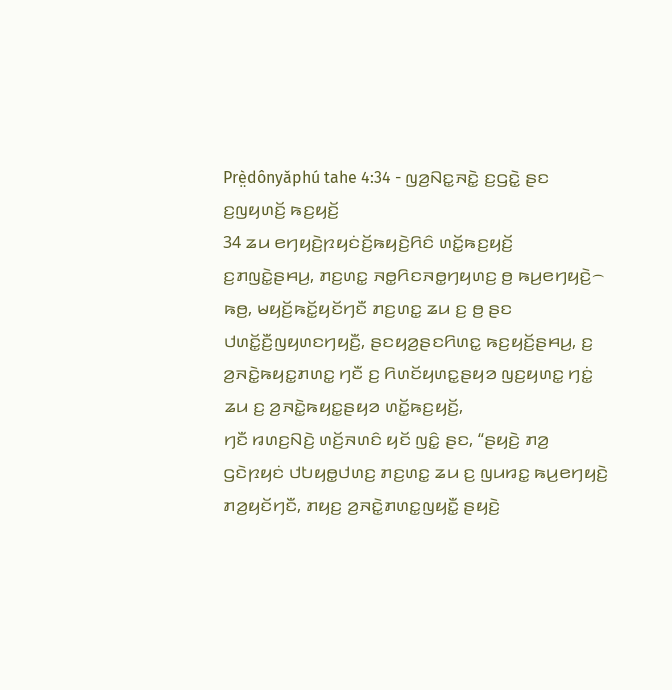Prè̤dônyǎphú tahe 4:34 - ꤜꤤ꤬ꤡꤢ꤭ꤏꤢꤧ꤭ ꤢ꤬ꤞꤢꤧ꤭ ꤔꤢ ꤢ꤬ꤜꤟꤛꤢꤩ꤬ ꤒꤢ꤬ꤟꤢꤩ꤬
34 ꤘꤣ ꤕꤚꤟꤢꤧ꤬ꤐꤟꤢꤦꤢꤩ꤬ꤒꤟꤢꤧ꤬ꤖꤢꤨ ꤛꤢꤩ꤭ꤒꤢ꤬ꤟꤢꤩ꤬ ꤢ꤬ꤊꤜꤢꤧ꤭ꤔꤌꤣ꤬, ꤊꤢ꤬ꤛꤢ꤭ ꤏꤥ꤭ꤖꤢꤏꤥ꤭ꤚꤟꤛꤢ꤬ ꤥ꤬ ꤒꤣ꤬ꤕꤚꤟꤢꤧ꤬꤮ ꤒꤥ꤬, ꤗꤟꤢꤩ꤬ꤒꤢꤩ꤭ꤟꤢꤩꤚꤢꤪ ꤊꤢ꤬ꤛꤢ꤭ ꤘꤣ ꤢ꤬ ꤥ꤬ ꤔꤢ ꤓꤛꤢꤩ꤭ꤢꤪ꤬ꤜꤟꤛꤢꤚꤟꤢꤪ꤬, ꤔꤢꤟꤤ꤬ꤔꤢꤖꤛꤢ꤭ ꤒꤢ꤬ꤟꤢꤩ꤬ꤔꤌꤣ꤬, ꤢ꤬ ꤤ꤬ꤏꤢꤧ꤭ꤒꤟꤢ꤭ꤊꤛꤢ꤭ ꤚꤢꤪ ꤢ꤬ ꤖꤛꤢꤩꤟꤛꤢ꤭ꤔꤟꤤ ꤜꤢ꤬ꤟꤛꤢ꤭ ꤚꤢꤦ꤭ ꤘꤣ ꤢ꤬ ꤤ꤬ꤏꤢꤧ꤭ꤒꤟꤢ꤭ꤔꤟꤤ ꤛꤢꤩ꤭ꤒꤢ꤬ꤟꤢꤩ꤬,
ꤚꤢꤪ ꤙꤛꤢ꤬ꤡꤢꤧ꤬ ꤛꤢꤩ꤬ꤏꤛꤢꤨ ꤟꤢꤩ ꤜꤢꤨ꤭ ꤔꤢ, “ꤔꤟꤢꤧ꤬ ꤊꤤ꤬ ꤞꤢꤧꤐꤟꤢꤦ ꤓꤝꤟꤥ꤭ꤓꤛꤢ꤬ ꤊꤢ꤬ꤛꤢ꤭ ꤘꤣ ꤢ꤬ ꤜꤣꤙꤢ꤭ ꤒꤣ꤬ꤕꤚꤟꤢꤧ꤬ ꤊꤤ꤬ꤟꤢꤩꤚꤢꤪ, ꤊꤟꤢ꤬ ꤤ꤬ꤏꤢꤧ꤭ꤊꤛꤢ꤭ꤜꤟꤢꤪ꤭ ꤔꤟꤢꤧ꤬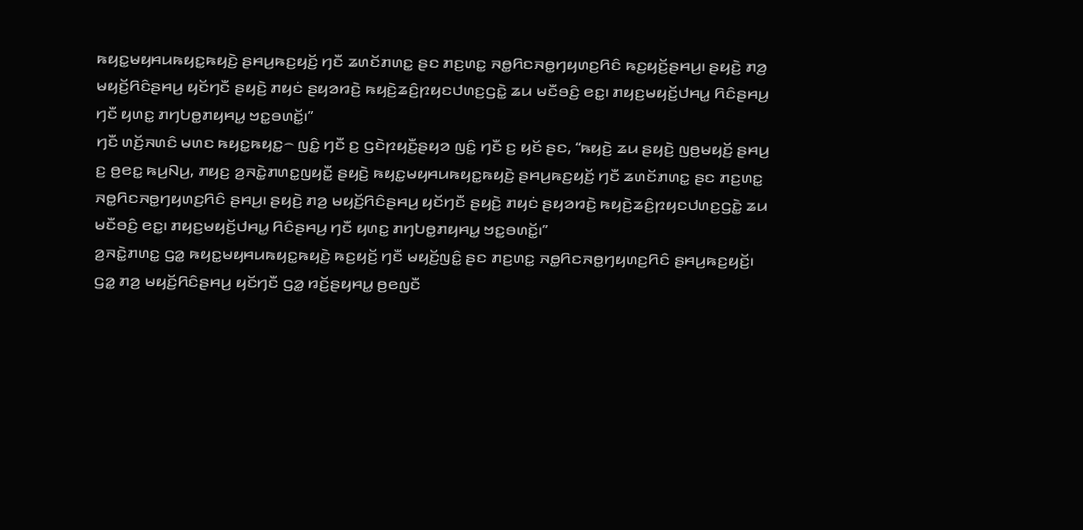ꤒꤟꤢ꤭ꤗꤟꤌꤣꤒꤟꤢ꤭ꤒꤟꤢꤧ꤬ ꤔꤌꤣ꤬ꤒꤢ꤬ꤟꤢꤩ꤬ ꤚꤢꤪ ꤘꤛꤢꤩꤊꤛꤢ꤭ ꤔꤢ ꤊꤢ꤬ꤛꤢ꤭ ꤏꤥ꤭ꤖꤢꤏꤥ꤭ꤚꤟꤛꤢ꤬ꤖꤢꤨ ꤒꤢ꤬ꤟꤢꤩ꤬ꤔꤌꤣ꤬꤯ ꤔꤟꤢꤧ꤬ ꤊꤤ꤬ ꤗꤟꤢꤩ꤬ꤖꤢꤨꤔꤌꤣ꤬ ꤟꤢꤩꤚꤢꤪ ꤔꤟꤢꤧ꤬ ꤊꤟꤢꤦ ꤔꤟꤤꤙꤢꤧ꤬ ꤒꤟꤢꤧ꤬ꤘꤢꤨ꤬ꤐꤟꤢꤓꤛꤢ꤬ꤞꤢꤧ꤭ ꤘꤣ ꤗꤢꤪꤋꤢꤨ꤬ ꤕꤢ꤭꤯ ꤊꤟꤢ꤬ꤗꤟꤢꤩ꤬ꤓꤌꤣ꤭ ꤖꤢꤨꤔꤌꤣ꤬ ꤚꤢꤪ ꤟꤛꤢ꤭ ꤊꤚꤝꤥ꤭ꤊꤟꤌꤣ꤭ ꤠꤢ꤭ꤋꤛꤢꤩ꤭꤯”
ꤚꤢꤪ ꤛꤢꤩ꤬ꤏꤛꤢꤨ ꤗꤛꤢ ꤒꤟꤢ꤭ꤒꤟꤢ꤭꤮ ꤜꤢꤨ꤭ ꤚꤢꤪ ꤢ꤬ ꤞꤢꤧꤐꤟꤢꤪ꤬ꤔꤟꤤ ꤜꤢꤨ꤭ ꤚꤢꤪ ꤢ꤬ ꤟꤢꤩ ꤔꤢ, “ꤒꤟꤢꤧ꤬ ꤘꤣ ꤔꤟꤢꤧ꤬ ꤜꤥ꤬ꤗꤟꤢꤩ꤬ ꤔꤌꤣ꤬ ꤢ꤬ ꤥ꤬ꤕꤢ꤭ ꤒꤣ꤬ꤡꤣ꤬, ꤊꤟꤢ꤬ ꤤ꤬ꤏꤢꤧ꤭ꤊꤛꤢ꤭ꤜꤟꤢꤪ꤭ ꤔꤟꤢꤧ꤬ ꤒꤟꤢ꤭ꤗꤟꤌꤣꤒꤟꤢ꤭ꤒꤟꤢꤧ꤬ ꤔꤌꤣ꤬ꤒꤢ꤬ꤟꤢꤩ꤬ ꤚꤢꤪ ꤘꤛꤢꤩꤊꤛꤢ꤭ ꤔꤢ ꤊꤢ꤬ꤛꤢ꤭ ꤏꤥ꤭ꤖꤢꤏꤥ꤭ꤚꤟꤛꤢ꤬ꤖꤢꤨ ꤔꤌꤣ꤬꤯ ꤔꤟꤢꤧ꤬ ꤊꤤ꤬ ꤗꤟꤢꤩ꤬ꤖꤢꤨꤔꤌꤣ꤬ ꤟꤢꤩꤚꤢꤪ ꤔꤟꤢꤧ꤬ ꤊꤟꤢꤦ ꤔꤟꤤꤙꤢꤧ꤬ ꤒꤟꤢꤧ꤬ꤘꤢꤨ꤬ꤐꤟꤢꤓꤛꤢ꤬ꤞꤢꤧ꤭ ꤘꤣ ꤗꤢꤪꤋꤢꤨ꤬ ꤕꤢ꤭꤯ ꤊꤟꤢ꤬ꤗꤟꤢꤩ꤬ꤓꤌꤣ꤭ ꤖꤢꤨꤔꤌꤣ꤬ ꤚꤢꤪ ꤟꤛꤢ꤭ ꤊꤚꤝꤥ꤭ꤊꤟꤌꤣ꤭ ꤠꤢ꤭ꤋꤛꤢꤩ꤭꤯”
ꤤ꤬ꤏꤢꤧ꤭ꤊꤛꤢ꤭ ꤞꤤ꤭ ꤒꤟꤢ꤭ꤗꤟꤌꤣꤒꤟꤢ꤭ꤒꤟꤢꤧ꤬ ꤒꤢ꤬ꤟꤢꤩ꤬ ꤚꤢꤪ ꤗꤟꤢꤩ꤬ꤜꤢꤨ꤭ ꤔꤢ ꤊꤢ꤬ꤛꤢ꤭ ꤏꤥ꤭ꤖꤢꤏꤥ꤭ꤚꤟꤛꤢ꤬ꤖꤢꤨ ꤔꤌꤣ꤬ꤒꤢ꤬ꤟꤢꤩ꤬꤯ ꤞꤤ꤭ ꤊꤤ꤬ ꤗꤟꤢꤩ꤬ꤖꤢꤨꤔꤌꤣ꤬ ꤟꤢꤩꤚꤢꤪ ꤞꤤ꤭ ꤙꤢꤩ꤬ꤔꤟꤌꤣ꤭ ꤥ꤬ꤕꤜꤢꤪ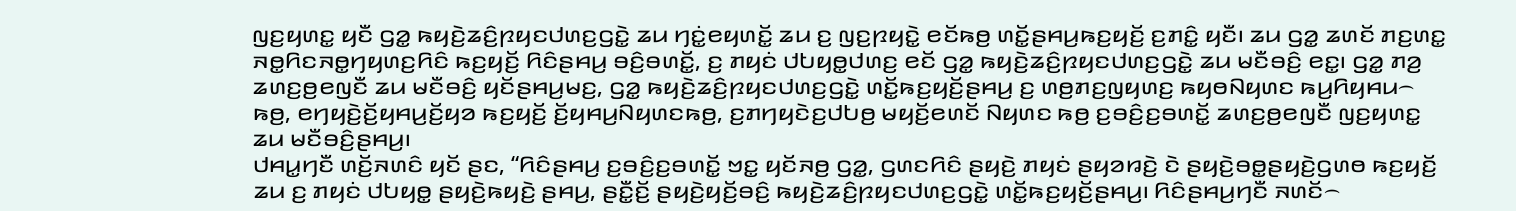ꤜꤢ꤬ꤟꤛꤢ꤭ ꤟꤢꤪ ꤞꤤ꤭ ꤒꤟꤢꤧ꤬ꤘꤢꤨ꤬ꤐꤟꤢꤓꤛꤢ꤬ꤞꤢꤧ꤭ ꤘꤣ ꤚꤢꤦ꤭ꤕꤟꤛꤢꤩ꤭ ꤘꤣ ꤢ꤬ ꤜꤢ꤬ꤐꤟꤢꤧ꤭ ꤕꤢꤩꤒꤥ꤬ ꤛꤢꤩ꤭ꤔꤌꤣ꤬ꤒꤢ꤬ꤟꤢꤩ꤬ ꤢ꤬ꤊꤢꤨ꤭ ꤟꤢꤪ꤯ ꤘꤣ ꤞꤤ꤭ ꤘꤛꤢꤩ ꤊꤢ꤬ꤛꤢ꤭ ꤏꤥ꤭ꤖꤢꤏꤥ꤭ꤚꤟꤛꤢ꤬ꤖꤢꤨ ꤒꤢ꤬ꤟꤢꤩ꤬ ꤖꤢꤨꤔꤌꤣ꤬ ꤋꤢꤨ꤬ꤋꤛꤢꤩ꤭, ꤢ꤬ ꤊꤟꤢꤦ ꤓꤝꤟꤥ꤭ꤓꤛꤢ꤬ ꤕꤢꤩ ꤞꤤ꤭ ꤒꤟꤢꤧ꤬ꤘꤢꤨ꤬ꤐꤟꤢꤓꤛꤢ꤬ꤞꤢꤧ꤭ ꤘꤣ ꤗꤢꤪꤋꤢꤨ꤬ ꤕꤢ꤭꤯ ꤞꤤ꤭ ꤊꤤ꤬ ꤘꤛꤢ꤬ꤥ꤬ꤕꤜꤢꤪ ꤘꤣ ꤗꤢꤪꤋꤢꤨ꤬ ꤟꤢꤩꤔꤌꤣ꤬ꤗꤢ꤬, ꤞꤤ꤭ ꤒꤟꤢꤧ꤬ꤘꤢꤨ꤬ꤐꤟꤢꤓꤛꤢ꤬ꤞꤢꤧ꤭ ꤛꤢꤩ꤭ꤒꤢ꤬ꤟꤢꤩ꤬ꤔꤌꤣ꤬ ꤢ꤬ ꤛꤥ꤬ꤊꤢ꤬ꤜꤟꤛꤢ꤬ ꤒꤟꤥꤡꤟꤛꤢ ꤒꤣ꤬ꤖꤟꤌꤣ꤮ ꤒꤥ꤬, ꤕꤚꤟꤢꤧ꤬ꤢꤩ꤬ꤟꤌꤣ꤬ꤢꤩ꤬ꤟꤤ ꤒꤢ꤬ꤟꤢꤩ꤬ ꤢꤩ꤬ꤟꤌꤣ꤬ꤡꤟꤛꤢꤒꤥ꤬, ꤢ꤬ꤊꤚꤟꤢꤧꤢ꤬ꤓꤝꤥ꤬ ꤗꤟꤢꤩ꤬ꤕꤛꤢꤩ ꤡꤟꤛꤢ ꤒꤥ꤬ ꤢ꤬ꤋꤢꤨ꤬ꤢ꤬ꤋꤛꤢꤩ꤭ ꤘꤛꤢ꤬ꤥ꤬ꤕꤜꤢꤪ ꤜꤢ꤬ꤟꤛꤢ꤭ ꤘꤣ ꤗꤢꤪꤋꤢꤨ꤬ꤔꤌꤣ꤬꤯
ꤓꤌꤣ꤭ꤚꤢꤪ ꤛꤢꤩ꤬ꤏꤛꤢꤨ ꤟꤢꤩ ꤔꤢ, “ꤖꤢꤨꤔꤌꤣ꤬ ꤢ꤬ꤋꤢꤨ꤬ꤢ꤬ꤋꤛꤢꤩ꤭ ꤠꤢ꤭ ꤟꤢꤩꤏꤥ꤬ ꤞꤤ꤭, ꤞꤛꤢꤖꤢꤨ ꤔꤟꤢꤧ꤬ ꤊꤟꤢꤦ ꤔꤟꤤꤙꤢꤧ꤬ ꤢꤧ ꤔꤟꤢꤧ꤬ꤋꤥ꤭ꤔꤟꤢꤧ꤬ꤞꤛꤥ ꤒꤢ꤬ꤟꤢꤩ꤬ ꤘꤣ ꤢ꤬ ꤊꤟꤢꤦ ꤓꤝꤟꤥ꤭ ꤔꤟꤢꤧ꤬ꤒꤟꤢꤧ꤬ ꤔꤌꤣ꤬, ꤔꤢꤪ꤭ꤢꤩ꤬ ꤔꤟꤢꤧ꤬ꤟꤢꤩ꤬ꤋꤢꤨ꤬ ꤒꤟꤢꤧ꤬ꤘꤢꤨ꤬ꤐꤟꤢꤓꤛꤢ꤬ꤞꤢꤧ꤭ ꤛꤢꤩ꤭ꤒꤢ꤬ꤟꤢꤩ꤬ꤔꤌꤣ꤬꤯ ꤖꤢꤨꤔꤌꤣ꤬ꤚꤢꤪ ꤏꤛꤢꤩ꤮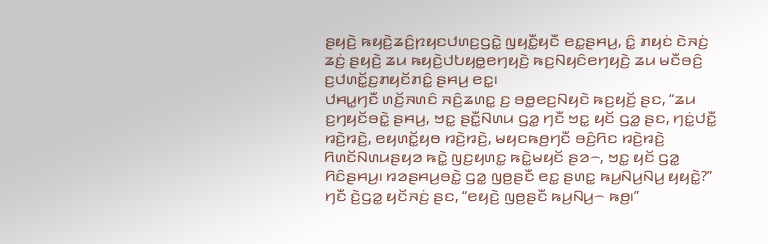ꤔꤟꤢꤧ꤬ ꤒꤟꤢꤧ꤬ꤘꤢꤨ꤬ꤐꤟꤢꤓꤛꤢ꤬ꤞꤢꤧ꤭ ꤜꤟꤢꤪ꤭ꤟꤢꤪ ꤕꤢ꤭ꤔꤌꤣ꤬, ꤢꤨ꤭ ꤊꤟꤢꤦ ꤢꤧꤏꤢꤦ꤬ ꤘꤢꤦ꤬ ꤔꤟꤢꤧ꤬ ꤘꤣ ꤒꤟꤢꤧ꤬ꤓꤝꤟꤥ꤭ꤕꤚꤟꤢꤧ꤬ ꤒꤢ꤬ꤡꤟꤢꤨꤕꤚꤟꤢꤧ꤬ ꤘꤣ ꤗꤢꤪꤋꤢꤨ꤬ ꤢ꤬ꤓꤛꤢꤩ꤭ꤢ꤬ꤊꤟꤢꤩꤊꤢꤨ꤭ ꤔꤌꤣ꤬ ꤕꤢ꤭꤯
ꤓꤌꤣ꤭ꤚꤢꤪ ꤛꤢꤩ꤬ꤏꤛꤢꤨ ꤏꤢꤨ꤬ꤘꤛꤢ꤭ ꤢ꤬ ꤋꤥ꤭ꤕꤢ꤬ꤡꤟꤢꤧ ꤒꤢ꤬ꤟꤢꤩ꤬ ꤔꤢ, “ꤘꤣ ꤢ꤬ꤚꤟꤢꤩꤋꤢꤧ꤭ ꤔꤌꤣ꤬, ꤠꤢ꤭ ꤔꤢꤪ꤭ꤡꤛꤣ ꤞꤤ꤭ ꤚꤢꤪ ꤠꤢ꤭ ꤟꤢꤩ ꤞꤤ꤭ ꤔꤢ, ꤚꤢꤦ꤭ꤓꤢꤪ꤭ ꤙꤢꤧ꤬ꤙꤢꤧ꤬, ꤕꤟꤛꤢꤩ꤭ꤟꤥ ꤙꤢꤧ꤬ꤙꤢꤧ꤬, ꤗꤟꤢꤒꤥ꤬ꤚꤢꤪ ꤋꤢꤨ꤬ꤖꤢ ꤙꤢꤧ꤬ꤙꤢꤧ꤬ ꤖꤛꤢꤩꤡꤛꤣꤔꤟꤤ ꤒꤢꤧ꤭ ꤜꤢ꤬ꤟꤛꤢ꤭ ꤒꤢꤧ꤭ꤗꤟꤢꤩ ꤔꤤ꤮, ꤠꤢ꤭ ꤟꤢꤩ ꤞꤤ꤭ ꤖꤢꤨꤔꤌꤣ꤬꤯ ꤙꤤꤔꤌꤣ꤬ꤋꤢꤧ꤭ ꤞꤤ꤭ ꤜꤥ꤬ꤔꤢꤪ ꤕꤢ꤭ ꤔꤛꤢ꤭ ꤒꤣ꤬ꤡꤣ꤬ꤡꤣ꤬ ꤟꤟꤢꤧ꤭?” ꤚꤢꤪ ꤢꤧ꤬ꤞꤤ꤭ ꤟꤢꤩꤏꤢꤦ꤬ ꤔꤢ, “ꤕꤟꤢꤧ꤬ ꤜꤥ꤬ꤔꤢꤪ ꤒꤣ꤬ꤡꤣ꤬꤮ ꤒꤥ꤬꤯”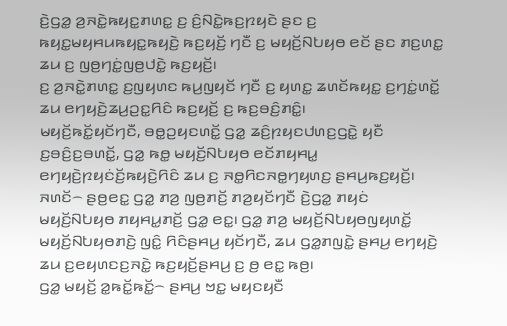ꤢꤧ꤬ꤞꤤ꤭ ꤤ꤬ꤏꤢꤧ꤭ꤒꤟꤢ꤭ꤊꤛꤢ꤭ ꤢ꤬ ꤢꤨ꤬ꤡꤢꤧ꤭ꤒꤢ꤬ꤐꤟꤢꤧ ꤔꤢ ꤢ꤬ ꤒꤟꤢ꤭ꤗꤟꤌꤣꤒꤟꤢ꤭ꤒꤟꤢꤧ꤬ ꤒꤢ꤬ꤟꤢꤩ꤬ ꤚꤢꤪ ꤢ꤬ ꤗꤟꤢꤩ꤬ꤡꤝꤟꤥ ꤕꤢꤩ ꤔꤢ ꤊꤢ꤬ꤛꤢ꤭ ꤘꤣ ꤢ꤬ ꤜꤥ꤬ꤚꤢꤦ꤭ꤜꤥ꤬ꤓꤢꤧ꤭ ꤒꤢ꤬ꤟꤢꤩ꤬꤯
ꤢ꤬ ꤤ꤬ꤏꤢꤧ꤭ꤊꤛꤢ꤭ ꤢ꤬ꤜꤟꤛꤢ ꤒꤣ꤬ꤜꤟꤢꤩ ꤚꤢꤪ ꤢ꤬ ꤟꤛꤢ꤭ ꤘꤛꤢꤩꤒꤟꤢ꤭ ꤢ꤬ꤚꤢꤦ꤭ꤛꤢꤩ꤭ ꤘꤣ ꤕꤚꤟꤢꤧ꤬ꤘꤣ꤬ꤑꤢ꤭ꤖꤢꤨ ꤒꤢ꤬ꤟꤢꤩ꤬ ꤢ꤬ ꤒꤢ꤬ꤋꤢꤨ꤬ꤊꤢꤨ꤭꤯
ꤗꤟꤢꤩ꤬ꤒꤢꤩ꤭ꤟꤢꤩꤚꤢꤪ, ꤋꤥ꤭ꤑꤟꤢꤛꤢꤩ꤭ ꤞꤤ꤭ ꤘꤢꤨ꤬ꤐꤟꤢꤓꤛꤢ꤬ꤞꤢꤧ꤭ ꤟꤢꤪ ꤢ꤬ꤋꤢꤨ꤬ꤢ꤬ꤋꤛꤢꤩ꤭, ꤞꤤ꤭ ꤒꤥ꤭ ꤗꤟꤢꤩ꤬ꤡꤝꤟꤥ ꤕꤢꤩꤊꤟꤌꤣ꤭ ꤕꤚꤟꤢꤧ꤬ꤐꤟꤢꤦꤢꤩ꤬ꤒꤟꤢꤧ꤬ꤖꤢꤨ ꤘꤣ ꤢ꤬ ꤏꤥ꤭ꤖꤢꤏꤥ꤭ꤚꤟꤛꤢ꤬ ꤔꤌꤣ꤬ꤒꤢ꤬ꤟꤢꤩ꤬꤯ ꤏꤛꤢꤩ꤮ ꤔꤥ꤬ꤕꤢ꤭ ꤞꤤ꤭ ꤊꤤ꤬ ꤜꤥ꤬ꤊꤢꤩ꤬ ꤊꤤ꤬ꤟꤢꤩꤚꤢꤪ ꤢꤧ꤬ꤞꤤ꤭ ꤊꤟꤢꤦ ꤗꤟꤢꤩ꤬ꤡꤝꤟꤥ ꤊꤟꤌꤣ꤭ꤊꤢꤩ꤬ ꤞꤤ꤭ ꤕꤢ꤭꤯ ꤞꤤ꤭ ꤊꤤ꤬ ꤗꤟꤢꤩ꤬ꤡꤝꤟꤥꤜꤟꤛꤢꤩ꤭ ꤗꤟꤢꤩ꤬ꤡꤝꤟꤥꤊꤢꤧ꤬ ꤜꤢꤨ꤭ ꤖꤢꤨꤔꤌꤣ꤬ ꤟꤢꤩꤚꤢꤪ, ꤘꤣ ꤞꤤ꤭ꤊꤜꤢꤧ꤭ ꤔꤌꤣ꤬ ꤕꤚꤟꤢꤧ꤬ ꤘꤣ ꤢ꤬ꤕꤟꤛꤢꤢ꤬ꤏꤢꤧ꤭ ꤒꤢ꤬ꤟꤢꤩ꤬ꤔꤌꤣ꤬ ꤢ꤬ ꤥ꤬ ꤕꤢ꤭ ꤒꤥ꤬꤯
ꤞꤤ꤭ ꤗꤟꤢꤩ꤬ ꤤ꤭ꤒꤢꤩ꤭ꤒꤢꤩ꤭꤮ ꤔꤌꤣ꤬ ꤠꤢ꤭ ꤗꤟꤢꤟꤢꤪ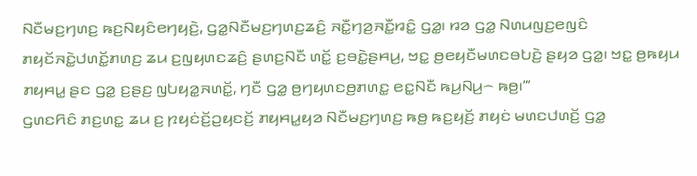ꤡꤢꤪꤗꤢ꤬ꤚꤛꤢ꤬ ꤒꤢ꤬ꤡꤟꤢꤨꤕꤚꤟꤢꤧ꤬, ꤞꤤ꤭ꤡꤢꤪꤗꤢ꤬ꤚꤛꤢ꤬ꤘꤢꤨ꤬ ꤏꤢꤪ꤭ꤚꤤ꤬ꤏꤢꤪ꤭ꤙꤢꤨ꤭ ꤞꤤ꤭꤯ ꤙꤤ ꤞꤤ꤭ ꤡꤛꤣꤜꤢ꤬ꤕꤜꤢꤨ ꤊꤟꤢꤩꤏꤢꤧ꤭ꤓꤛꤢꤩ꤭ꤊꤛꤢ꤬ ꤘꤣ ꤢ꤬ꤜꤟꤛꤢꤘꤢꤨ꤬ ꤔꤛꤢ꤬ꤡꤢꤪ ꤛꤢꤩ꤭ ꤢ꤬ꤋꤢꤧ꤭ꤔꤌꤣ꤬, ꤠꤢ꤭ ꤥ꤬ꤕꤟꤢꤪꤗꤛꤢꤋꤝꤢꤧ꤬ ꤔꤟꤤ ꤞꤤ꤭꤯ ꤠꤢ꤭ ꤥ꤬ꤒꤟꤣ ꤊꤟꤌꤣ꤭ ꤔꤢ ꤞꤤ꤭ ꤢ꤬ꤔꤢ꤬ ꤜꤝꤟꤤ꤭ꤏꤛꤢꤩ꤭, ꤚꤢꤪ ꤞꤤ꤭ ꤥ꤬ꤚꤟꤛꤢꤥ꤬ꤊꤛꤢ꤭ ꤕꤢ꤭ꤡꤢꤪ ꤒꤣ꤬ꤡꤣ꤬꤮ ꤒꤥ꤬꤯”’
ꤞꤛꤢꤖꤢꤨ ꤊꤢ꤬ꤛꤢ꤭ ꤘꤣ ꤢ꤬ ꤐꤟꤢꤦꤢꤩ꤬ꤑꤟꤢꤢꤩ꤬ ꤊꤟꤌꤣ꤭ꤟꤤ ꤡꤢꤪꤗꤢ꤬ꤚꤛꤢ꤬ ꤒꤥ꤬ ꤒꤢ꤬ꤟꤢꤩ꤬ ꤊꤟꤢꤦ ꤗꤛꤢꤓꤛꤢꤩ꤬ ꤞꤤ꤭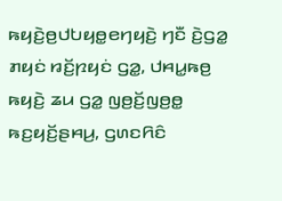ꤒꤟꤢꤧ꤬ꤥ꤬ꤓꤝꤟꤥ꤭ꤕꤚꤟꤢꤧ꤬ ꤚꤢꤪ ꤢꤧ꤬ꤞꤤ꤭ ꤊꤟꤢꤦ ꤙꤢꤩ꤬ꤐꤟꤢꤦ ꤞꤤ꤭, ꤓꤌꤣ꤭ꤒꤥ꤬ ꤒꤟꤢꤧ꤬ ꤘꤣ ꤞꤤ꤭ ꤜꤥ꤬ꤢꤩ꤬ꤜꤥ꤬ꤥ꤭ ꤒꤢ꤬ꤟꤢꤩ꤬ꤔꤌꤣ꤬, ꤞꤛꤢꤖꤢꤨ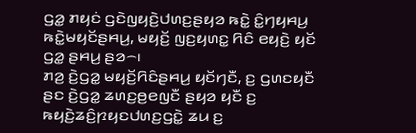ꤞꤤ꤭ ꤊꤟꤢꤦ ꤞꤢꤧꤜꤟꤢꤧ꤬ꤓꤛꤢ꤬ꤔꤟꤤ ꤒꤢꤧ꤭ ꤢꤨ꤭ꤚꤟꤌꤣ꤬ ꤒꤢꤧ꤭ꤗꤟꤢꤩꤔꤌꤣ꤬, ꤗꤟꤢꤩ꤬ ꤜꤢ꤬ꤟꤛꤢ꤭ ꤖꤢꤨ ꤕꤟꤢꤧ꤬ ꤟꤢꤩ ꤞꤤ꤭ ꤔꤌꤣ꤬ ꤔꤤ꤮꤯
ꤊꤤ꤬ ꤢꤧ꤬ꤞꤤ꤭ ꤗꤟꤢꤩ꤬ꤖꤢꤨꤔꤌꤣ꤬ ꤟꤢꤩꤚꤢꤪ, ꤢ꤬ ꤞꤛꤢꤟꤢꤪ ꤔꤢ ꤢꤧ꤬ꤞꤤ꤭ ꤘꤛꤢ꤬ꤥ꤬ꤕꤜꤢꤪ ꤔꤟꤤ ꤟꤢꤪ ꤢ꤬ ꤒꤟꤢꤧ꤬ꤘꤢꤨ꤬ꤐꤟꤢꤓꤛꤢ꤬ꤞꤢꤧ꤭ ꤘꤣ ꤢ꤬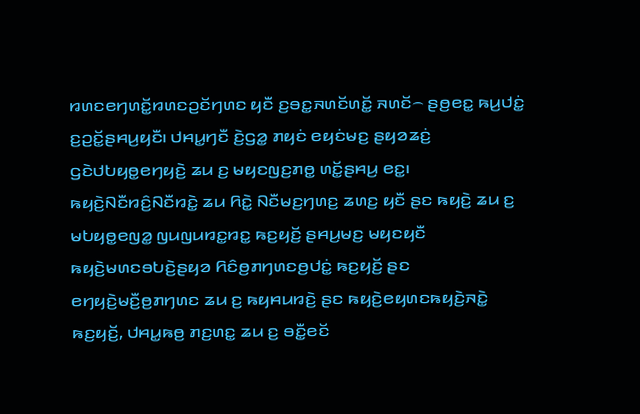ꤙꤛꤢꤕꤚꤛꤢꤩ꤭ꤙꤛꤢꤑꤢꤩꤚꤛꤢ ꤟꤢꤪ ꤢ꤬ꤋꤢ꤭ꤏꤛꤢꤩꤛꤢꤩ꤭ ꤏꤛꤢꤩ꤮ ꤔꤥ꤬ꤕꤢ꤭ ꤒꤣ꤬ꤓꤢꤦ꤭ ꤢ꤬ꤑꤢꤩ꤭ꤔꤌꤣ꤬ꤟꤢꤪ꤯ ꤓꤌꤣ꤭ꤚꤢꤪ ꤢꤧ꤬ꤞꤤ꤭ ꤊꤟꤢꤦ ꤕꤟꤢꤦꤗꤢ꤬ ꤔꤟꤤꤘꤢꤦ꤬ ꤞꤢꤧꤓꤝꤟꤥ꤭ꤕꤚꤟꤢꤧ꤬ ꤘꤣ ꤢ꤬ ꤗꤟꤢꤜꤢ꤬ꤊꤥ꤭ ꤛꤢꤩ꤭ꤔꤌꤣ꤬ ꤕꤢ꤭꤯
ꤒꤟꤢꤧ꤬ꤡꤢꤪꤙꤢꤨ꤬ꤡꤢꤪꤙꤢꤧ꤭ ꤘꤣ ꤖꤢꤧ꤭ ꤡꤢꤪꤗꤢ꤬ꤚꤛꤢ꤬ ꤘꤛꤢ꤬ ꤟꤢꤪ ꤔꤢ ꤒꤟꤢꤧ꤬ ꤘꤣ ꤢ꤬ ꤗꤝꤟꤥ꤭ꤕꤜꤤ꤭ ꤜꤣꤜꤣꤙꤢ꤭ꤙꤢ꤭ ꤒꤢ꤬ꤟꤢꤩ꤬ ꤔꤌꤣ꤬ꤗꤢ꤬ ꤗꤟꤢꤟꤢꤪ ꤒꤟꤢꤧ꤬ꤗꤛꤢꤋꤝꤢꤧ꤬ꤔꤟꤤ ꤖꤢꤨꤥ꤬ꤊꤚꤛꤢꤥ꤬ꤓꤢꤦ꤭ ꤒꤢ꤬ꤟꤢꤩ꤬ ꤔꤢ ꤕꤚꤟꤢꤧ꤬ꤗꤢꤪ꤬ꤥ꤬ꤊꤚꤛꤢ ꤘꤣ ꤢ꤬ ꤒꤟꤌꤣꤙꤢꤧ꤬ ꤔꤢ ꤒꤟꤢꤧ꤬ꤕꤟꤛꤢꤒꤟꤢꤧ꤬ꤏꤢꤧ꤭ ꤒꤢ꤬ꤟꤢꤩ꤬, ꤓꤌꤣ꤭ꤒꤥ꤬ ꤊꤢ꤬ꤛꤢ꤭ ꤘꤣ ꤢ꤬ ꤋꤢꤪ꤭ꤕꤢꤩ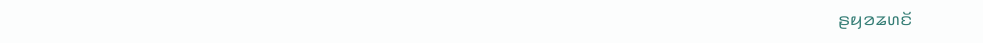ꤔꤟꤤꤘꤛꤢꤩ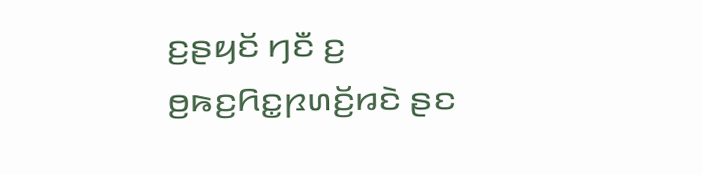ꤢ꤬ꤔꤟꤢꤩ ꤚꤢꤪ ꤢ꤬ ꤥ꤬ꤒꤢ꤬ꤖꤢ꤭ꤐꤛꤢꤩ꤬ꤙꤢꤧ ꤔꤢ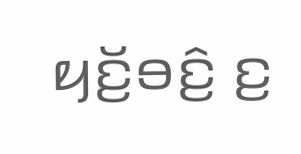ꤟꤢꤩ꤬ꤋꤢꤨ꤬ ꤢ꤬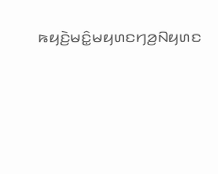ꤒꤟꤢꤧ꤬ꤗꤢꤨ꤭ꤗꤟꤛꤢꤚꤤ꤬ꤡꤟꤛꤢ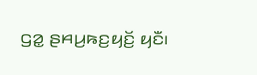ꤞꤤ꤭ ꤔꤌꤣ꤬ꤒꤢ꤬ꤟꤢꤩ꤬ ꤟꤢꤪ꤯